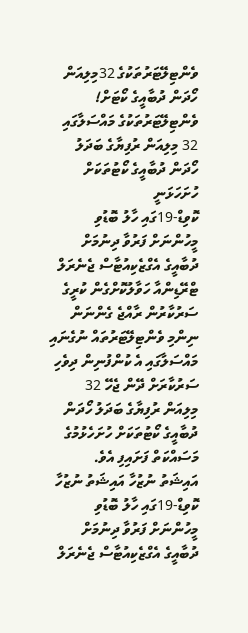ވެންޓިލޭޓަރުތަކުގެ 32މިލިއަން ހޯދަން ދުބާއީގެ ކޯޓަށް!
ވެންޓިލޭޓަރުތަކުގެ މައްސަލާގައި 32 މިލިއަން ރުފިޔާގެ ބަދަލު ހޯދަން ދުބާއީގެ ކޯޓުތަކަށް ހުށަހަޅަނީ
ކޮވިޑް-19ގައި ހާލު ބޮޑުވި މީހުންނަށް ފަރުވާ ދިނުމަށް ދުބާއީގެ އެގްޒެކިއުޓާސް ޖެނެރަލް ޓްރޭޑިންއާ ހަވާލުކޮށްގެން ކުރީގެ ސަރުކާރުން ރާއްޖެ ގެންނަން ނިންމި ވެންޓިލޭޓަރުތައް ނުގެނައި މައްސަލާގައި އެ ކުންފުނިން ދިވެހި ސަރުކާރަށް ދޭން ޖެހޭ 32 މިލިއަން ރުފިޔާގެ ބަދަލު ހޯދަން ދުބާއީގެ ކޯޓުތަކަށް ހުށަހެޅުމުގެ މަސައްކަތް ފަށައިފި އެވެ.
އައިޝަތު ނުޒުހާ އައިޝަތު ނުޒުހާ
ކޮވިޑް-19ގައި ހާލު ބޮޑުވި މީހުންނަށް ފަރުވާ ދިނުމަށް ދުބާއީގެ އެގްޒެކިއުޓާސް ޖެނެރަލް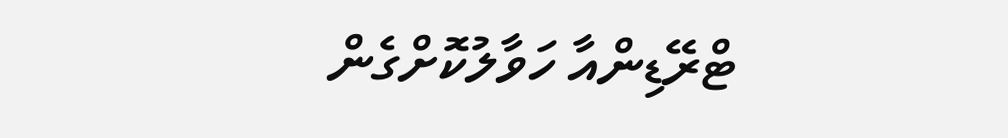ޓްރޭޑިންއާ ހަވާލުކޮށްގެން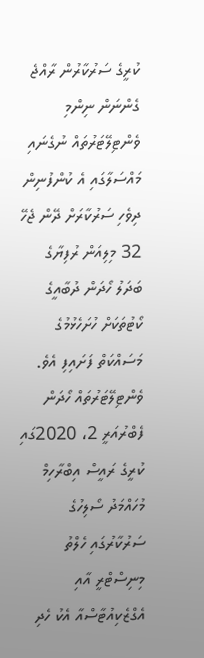ކުރީގެ ސަރުކާރުން ރާއްޖެ ގެންނަން ނިންމި ވެންޓިލޭޓަރުތައް ނުގެނައި މައްސަލާގައި އެ ކުންފުނިން ދިވެހި ސަރުކާރަށް ދޭން ޖެހޭ 32 މިލިއަން ރުފިޔާގެ ބަދަލު ހޯދަން ދުބާއީގެ ކޯޓުތަކަށް ހުށަހެޅުމުގެ މަސައްކަތް ފަށައިފި އެވެ.
ވެންޓިލޭޓަރުތައް ހޯދަން ފެބްރުއަރީ 2، 2020ގައި ކުރީގެ ރައީސް އިބްރާހިމް މުހައްމަދު ސޯލިހުގެ ސަރުކާރުގައި ހެލްތު މިނިސްޓްރީ އާއި އެގްޒެކިއުޓާސްއާ އެކު ހެދި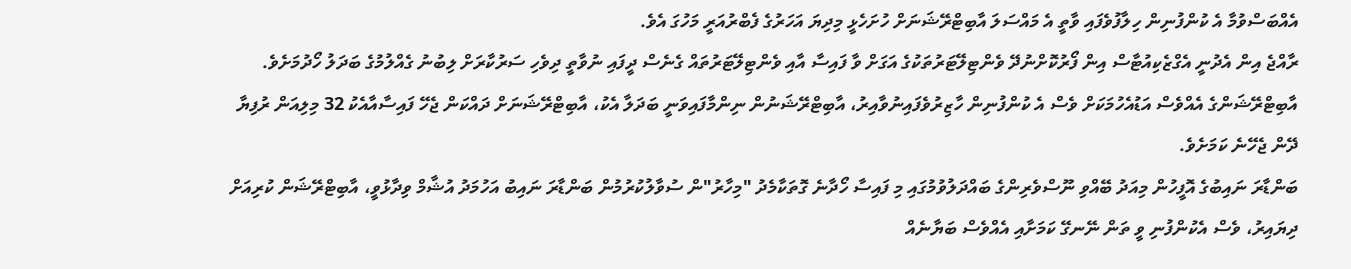އެއްބަސްވުމާ އެ ކުންފުނިން ހިލާފުވެފައި ވާތީ އެ މައްސަލަ އާބިޓްރޭޝަނަށް ހުށަހެޅީ މިދިޔަ އަހަރުގެ ފެބްރުއަރީ މަހުގަ އެވެ.
ރާއްޖެ އިން އެދުނީ އެގްޒެކިއުޓާސް އިން ފޯރުކޮށްނުދޭ ވެންޓިލޭޓަރުތަކުގެ އަގަށް ވާ ފައިސާ އާއި ވެންޓިލޭޓަރުތައް ގެނެސް ދީފައި ނުވާތީ ދިވެހި ސަރުކާރަށް ލިބުނު ގެއްލުމުގެ ބަދަލު ހޯދުމަށެވެ.
އާބިޓްރޭޝަންގެ އެއްވެސް އަޑުއެހުމަކަށް ވެސް އެ ކުންފުނިން ހާޒިރުވެފައިނުވާއިރު، އާބިޓްރޭޝަނުން ނިންމާފައިވަނީ ބަދަލާ އެކު، އާބިޓްރޭޝަނަށް ދައްކަން ޖެހޭ ފައިސާއާއެކު 32 މިލިއަން ރުފިޔާ ދޭން ޖެހޭނެ ކަމަށެވެ.
ބަންޑާރަ ނައިބުގެ އޮފީހުން މިއަދު ބޭއްވި ނޫސްވެރިންގެ ބައްދަލުވުމުގައި މި ފައިސާ ހޯދާނެ ގޮތަކާމެދު "މިހާރު"ން ސުވާލުކުރުމުން ބަންޑާރަ ނައިބު އަހުމަދު އުޝާމް ވިދާޅުވީ، އާބިޓްރޭޝަން ކުރިއަށް ދިޔައިރު، ވެސް އެކުންފުނި ވީ ތަން ނޭނގޭ ކަމަށާއި އެއްވެސް ބަޔާނެއް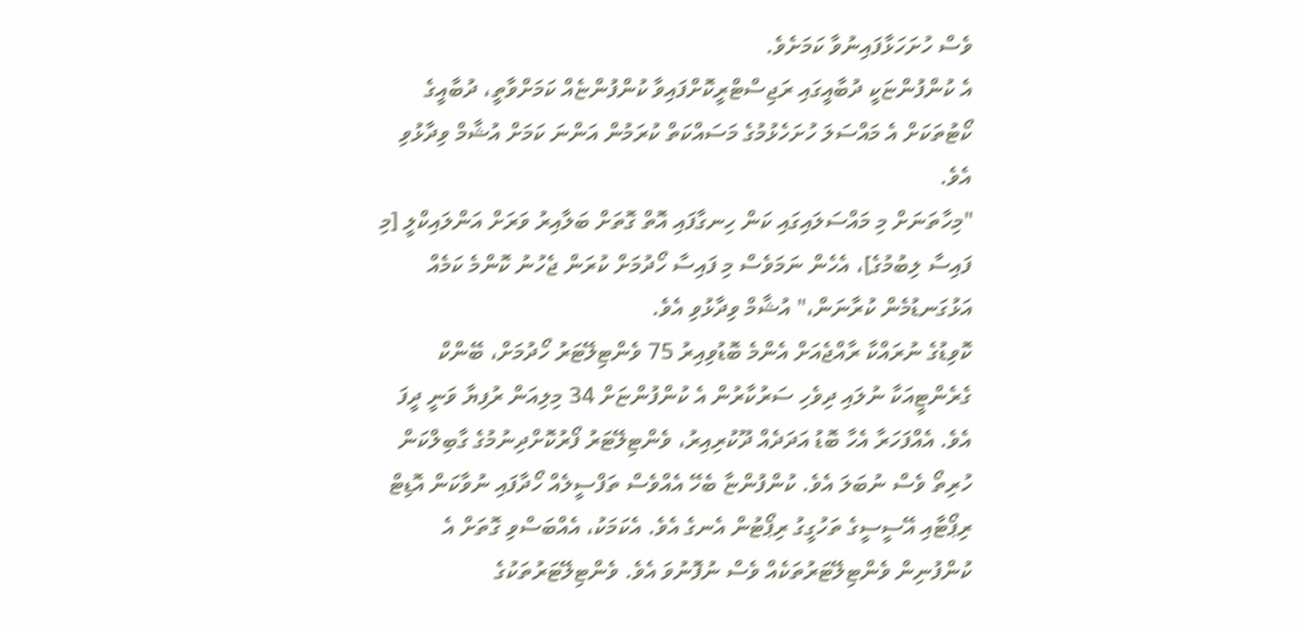ވެސް ހުށަހަޅާފައިނުވާ ކަމަށެވެ.
އެ ކުންފުންޏަކީ ދުބާއީގައި ރަޖިސްޓްރީކޮށްފައިވާ ކުންފުންޏެއް ކަމަށްވާތީ، ދުބާއީގެ ކޯޓުތަކަށް އެ މައްސަލަ ހުށަހެޅުމުގެ މަސައްކަތް ކުރަމުން އަންނަ ކަމަށް އުޝާމް ވިދާޅުވި އެވެ.
"މިހާތަނަށް މި މައްސަލައިގައި ކަން ހިނގާފައި އޮތް ގޮތަށް ބަލާއިރު ވަރަށް އަންލައިކްލީ [މި ފައިސާ ލިބުމުގެ]، އެހެން ނަމަވެސް މި ފައިސާ ހޯދުމަށް ކުރަން ޖެހުނު ކޮންމެ ކަމެއް އަޅުގަނޑުމެން ކުރާނަން،" އުޝާމް ވިދާޅުވި އެވެ.
ކޮވިޑުގެ ނުރައްކާ ރާއްޖެއަށް އެންމެ ބޮޑުވިއިރު 75 ވެންޓިލޭޓަރު ހޯދުމަށް، ބޭންކް ގެރެންޓީއަކާ ނުލައި ދިވެހި ސަރުކާރުން އެ ކުންފުންޏަށް 34 މިލިއަން ރުފިޔާ ވަނީ ދީފަ އެވެ. އެއްފަހަރާ އެހާ ބޮޑު އަދަދެއް ދޫކުރިއިރު، ވެންޓިލޭޓަރު ފޯރުކޮށްދިނުމުގެ ގާބިލްކަން ހުރިތޯ ވެސް ނުބަލަ އެވެ. ކުންފުންޏާ ބެހޭ އެއްވެސް ތަފްސީލެއް ހޯދާފައި ނުވާކަން އޮޑިޓް ރިޕޯޓާއި އޭސީސީގެ ތަހުގީގު ރިޕޯޓުން އެނގެ އެވެ. އެކަމަކު، އެއްބަސްވި ގޮތަށް އެ ކުންފުނިން ވެންޓިލޭޓަރުތަކެއް ވެސް ނުފޮނުވަ އެވެ. ވެންޓިލޭޓަރުތަކުގެ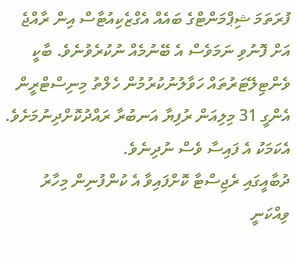ފުރަތަމަ ޝިޕްމަންޓްގެ ބައެއް އެގްޒެކިއުޓާސް އިން ރާއްޖެ އަށް ފޮނުވި ނަމަވެސް އެ ބޭނުމެއް ނުކުރެވުނެވެ. ބާކީ ވެންޓިލޭޓަރުތައް ހަވާލުނުކުރުމުން ހެލްތު މިނިސްޓްރީން އެންގީ 31 މިލިއަން ރުފިޔާ އަނބުރާ ރައްދުކޮށްދިނުމަށެވެ. އެކަމަކު އެ ފައިސާ ވެސް ނުދިނެވެ.
ދުބާއީގައި ރެޖިސްޓާ ކޮށްފައިވާ އެ ކުންފުނިން މިހާރު ވިއްކަނީ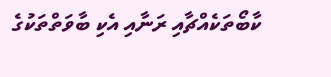ކާބޯތަކެއްޗާއި ރަނާއި އެކި ބާވަތްތަކުގެ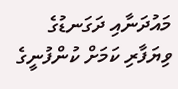މައުދަނާއި ދަގަނޑުގެ ވިޔަފާރި ކަމަށް ކުންފުނީގެ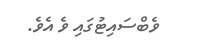ވެބްސައިޓުގައި ވެ އެވެ.